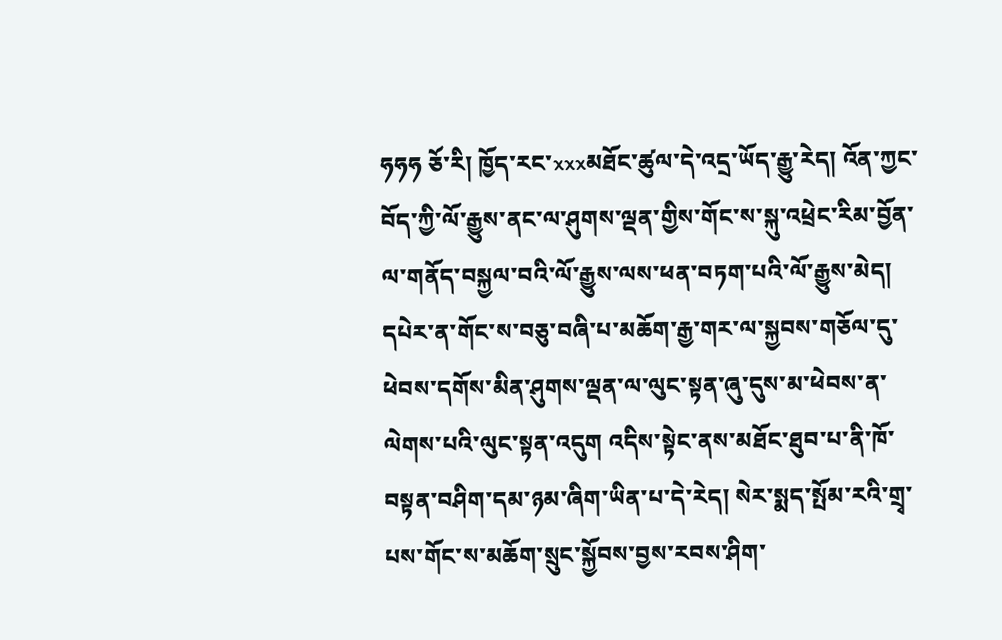ཧཧཧ ཅོ་རི། ཁྱོད་རང་xxxམཐོང་ཚུལ་དེ་འདྲ་ཡོད་རྒྱུ་རེད། འོན་ཀྱང་བོད་ཀྱི་ལོ་རྒྱུས་ནང་ལ་ཤུགས་ལྡན་གྱིས་གོང་ས་སྐུ་འཕྲེང་རིམ་བྱོན་ལ་གནོད་བསྐྱལ་བའི་ལོ་རྒྱུས་ལས་ཕན་བཏག་པའི་ལོ་རྒྱུས་མེད། དཔེར་ན་གོང་ས་བཅུ་བཞི་པ་མཆོག་རྒྱ་གར་ལ་སྐྱབས་གཅོལ་དུ་ཕེབས་དགོས་མིན་ཤུགས་ལྡན་ལ་ལུང་སྟན་ཞུ་དུས་མ་ཕེབས་ན་ལེགས་པའི་ལུང་སྟན་འདུག འདིས་སྟེང་ནས་མཐོང་ཐུབ་པ་ནི་ཁོ་བསྟན་བཤིག་དམ་ཉམ་ཞིག་ཡིན་པ་དེ་རེད། སེར་སྨད་སྤོམ་རའི་གྲྭ་པས་གོང་ས་མཆོག་སྲུང་སྐྱོབས་བྱས་རབས་ཤིག་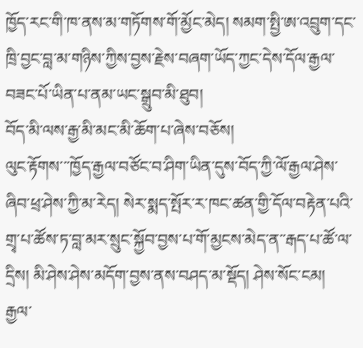ཁྱོད་རང་གི་ཁ་ནས་མ་གཏོགས་གོ་མྱོང་མེད། སམག་སྤྱི་ཨ་འབྲུག་དང་ཁྲི་བྱང་བླ་མ་གཉིས་ཀྱིས་བྱས་རྗེས་བཞག་ཡོད་ཀྱང་དེས་དོལ་རྒྱལ་བཟང་པོ་ཡིན་པ་ནམ་ཡང་སྒྲུབ་མི་ཐུབ།
བོད་མི་ལས་རྒྱ་མི་མང་མི་ཆོག་པ་ཞེས་བཅོས།
ལུང་རྟོགས་་་ཁྱོད་རྒྱལ་བཙོང་བ་ཤིག་ཡིན་དུས་བོད་ཀྱི་ལོ་རྒྱལ་ཤེས་ཞིབ་ཕྲ་ཤེས་ཀྱི་མ་རེད། སེར་སྨད་སྤོར་ར་ཁང་ཚན་གྱི་དོལ་བརྟེན་པའི་གྲྭ་པ་ཚོས་ཏ་བླ་མར་སྲུང་སྐྱོབ་བྱས་པ་གོ་མྱངས་མེད་ན་་རྒད་པ་ཚོ་ལ་དྲིས། མི་ཤེས་ཤེས་མདོག་བྱས་ནས་བཤད་མ་སྡོད། ཤེས་སོང་ངམ།
རྒྱལ་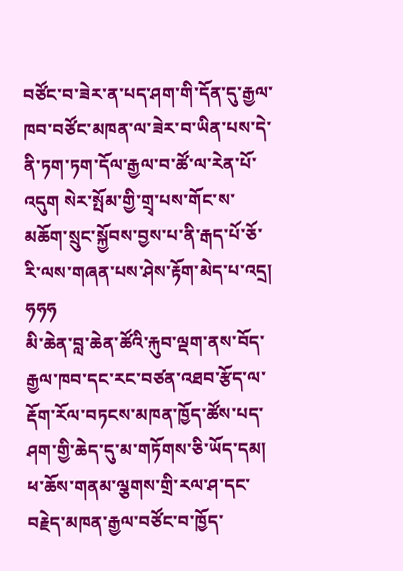བཙོང་བ་ཟེར་ན་པད་ཤག་གི་དོན་དུ་རྒྱལ་ཁབ་བཙོང་མཁན་ལ་ཟེར་བ་ཡིན་པས་དེ་ནི་ཏག་ཏག་དོལ་རྒྱལ་བ་ཚོ་ལ་རེན་པོ་འདུག སེར་སྤོམ་གྱི་གྲྭ་པས་གོང་ས་མཆོག་སྲུང་སྐྱོབས་བྱས་པ་ནི་རྒད་པོ་ཅོ་རི་ལས་གཞན་པས་ཤེས་རྟོག་མེད་པ་འདྲ། ཧཧཧ
མི་ཆེན་བླ་ཆེན་ཚོའི་རྐུབ་ལྡག་ནས་བོད་རྒྱལ་ཁབ་དང་རང་བཙན་འཐབ་རྩོད་ལ་རྡོག་རོལ་བཏངས་མཁན་ཁྱོད་ཚོས་པད་ཤག་གྱི་ཆེད་དུ་མ་གཏོགས་ཅི་ཡོད་དམ། ཕ་ཆོས་གནམ་ལྕགས་གྲི་རལ་ཤ་དང་བརྗེད་མཁན་རྒྱལ་བཙོང་བ་ཁྱོད་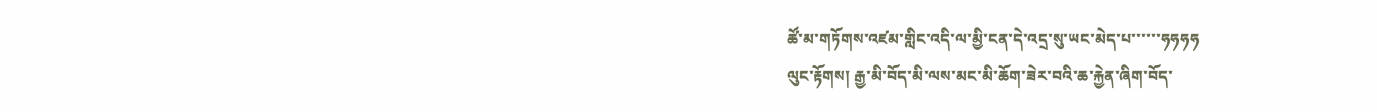ཚོ་མ་གཏོགས་འཛམ་གླིང་འདི་ལ་མྱི་ངན་དེ་འདྲ་སུ་ཡང་མེད་པ་་་་་་ཧཧཧཧ
ལུང་རྟོགས། རྒྱ་མི་བོད་མི་ལས་མང་མི་ཆོག་ཟེར་བའི་ཆ་རྐྱེན་ཞིག་བོད་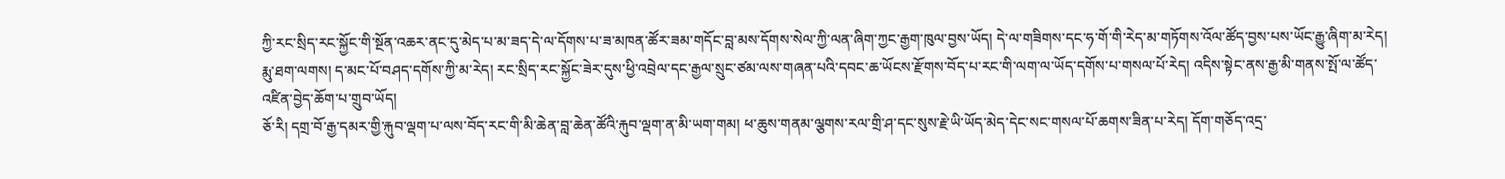ཀྱི་རང་སྲིད་རང་སྐྱོང་གི་སྔོན་འཆར་ནང་དུ་མེད་པ་མ་ཟད་དེ་ལ་དོགས་པ་ཟ་མཁན་ཚོར་ཟམ་གདོང་བླ་མས་དོགས་སེལ་ཀྱི་ལན་ཞིག་ཀྱང་རྒྱག་ཁུལ་བྱས་ཡོད། དེ་ལ་གཟིགས་དང་ཧ་གོ་གི་རེད་མ་གཏོགས་འོལ་ཚོད་བྱས་པས་ཡོང་རྒྱུ་ཞིག་མ་རེད།
རྨུ་ཐག་ལགས། ད་མང་པོ་བཤད་དགོས་ཀྱི་མ་རེད། རང་སྲིད་རང་སྐྱོང་ཟེར་དུས་ཕྱི་འབྲེལ་དང་རྒྱལ་སྲུང་ཙམ་ལས་གཞན་པའི་དབང་ཆ་ཡོངས་རྫོགས་བོད་པ་རང་གི་ལག་ལ་ཡོད་དགོས་པ་གསལ་པོ་རེད། འདིས་སྟེང་ནས་རྒྱ་མི་གནས་སྤོ་ལ་ཚོད་འཛིན་བྱེད་ཆོག་པ་གྲུབ་ཡོད།
ཅོ་རི། དགྲ་བོ་རྒྱ་དམར་གྱི་རྐུབ་ལྡག་པ་ལས་བོད་རང་གི་མི་ཆེན་བླ་ཆེན་ཚོའི་རྐུབ་ལྡག་ན་མི་ཡག་གམ། ཕ་ཆུས་གནམ་ལྕགས་རལ་གྲི་ཤ་དང་སུས་རྗེ་ཡི་ཡོད་མེད་དེང་སང་གསལ་པོ་ཆགས་ཟིན་པ་རེད། དོག་གཅོད་འདྲ་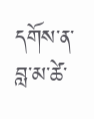དགོས་ན་བླ་མ་ཚེ་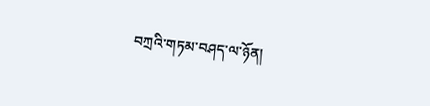བཀྲའི་གཏམ་བཤད་ལ་ཉོན།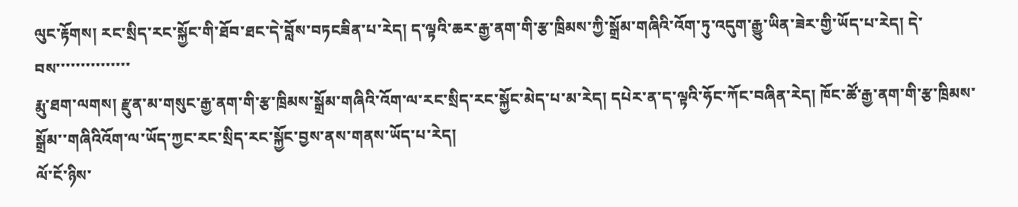ལུང་རྟོགས། རང་སྲིད་རང་སྐྱོང་གི་ཐོབ་ཐང་དེ་བློས་བཏངཟིན་པ་རེད། ད་ལྟའི་ཆར་རྒྱ་ནག་གི་རྩ་ཁྲིམས་ཀྱི་སྒྲོམ་གཞིའི་འོག་ཏུ་འདུག་རྒྱུ་ཡིན་ཟེར་གྱི་ཡོད་པ་རེད། དེ་བས་་་་་་་་་་་་་་་
རྨུ་ཐག་ལགས། རྫུན་མ་གསུང་རྒྱ་ནག་གི་རྩ་ཁྲིམས་སྒྲོམ་གཞིའི་འོག་ལ་རང་སྲིད་རང་སྐྱོང་མེད་པ་མ་རེད། དཔེར་ན་ད་ལྟའི་ཧོང་ཀོང་བཞིན་རེད། ཁོང་ཚོ་རྒྱ་ནག་གི་རྩ་ཁྲིམས་སྒྲོམ་་གཞིའིའོག་ལ་ཡོད་ཀྱང་རང་སྲིད་རང་སྐྱོང་བྱས་ནས་གནས་ཡོད་པ་རེད།
ལོ་ངོ་ཉིས་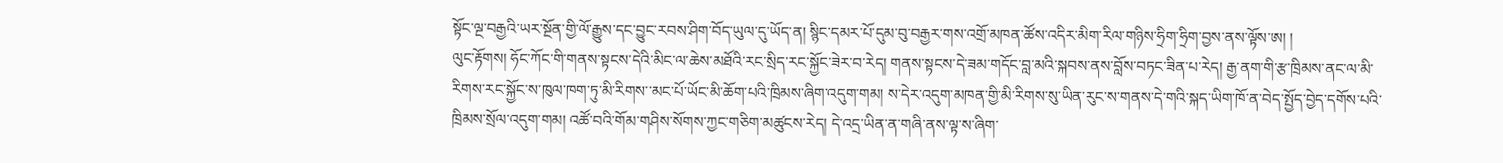སྟོང་ལྔ་བརྒྱའི་ཡར་སྔོན་གྱི་ལོ་རྒྱུས་དང་བྱུང་རབས་ཤིག་བོད་ཡུལ་དུ་ཡོད་ན། སྙིང་དམར་པོ་དུམ་བུ་བརྒྱར་གས་འགྲོ་མཁན་ཚོས་འདིར་མིག་རིལ་གཉིས་ཧྲིག་ཧྲིག་བྱས་ནས་ལྟོས་ཨ། །
ལུང་རྟོགས། ཧོང་ཀོང་གི་གནས་སྟངས་དེའི་མིང་ལ་ཆེས་མཐོའི་རང་སྲིད་རང་སྐྱོང་ཟེར་བ་རེད། གནས་སྟངས་དེ་ཟམ་གདོང་བླ་མའི་སྐབས་ནས་བློས་བཏང་ཟིན་པ་རེད། རྒྱ་ནག་གི་རྩ་ཁྲིམས་ནང་ལ་མི་རིགས་རང་སྐྱོང་ས་ཁུལ་ཁག་ཏུ་མི་རིགས་་མང་པོ་ཡོང་མི་ཆོག་པའི་ཁྲིམས་ཞིག་འདུག་གམ། ས་དེར་འདུག་མཁན་གྱི་མི་རིགས་སུ་ཡིན་རུང་ས་གནས་དེ་གའི་སྐད་ཡིག་ཁོ་ན་བེད་སྤྱོད་བྱེད་དགོས་པའི་ཁྲིམས་སྲོལ་འདུག་གམ། འཚོ་བའི་གོམ་གཤིས་སོགས་ཀྱང་གཅིག་མཚུངས་རེད། དེ་འདྲ་ཡིན་ན་གཞི་ནས་ལྟ་ས་ཞིག་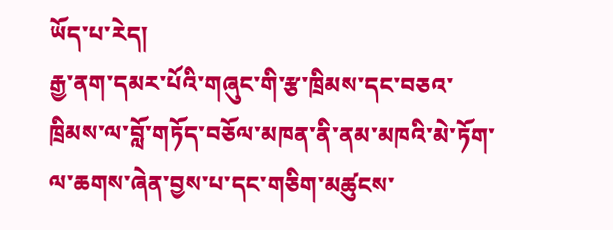ཡོད་པ་རེད།
རྒྱ་ནག་དམར་པོའི་གཞུང་གི་རྩ་ཁྲིམས་དང་བཅའ་ཁྲིམས་ལ་བློ་གཏོད་བཅོལ་མཁན་ནི་ནམ་མཁའི་མེ་ཏོག་ལ་ཆགས་ཞེན་བྱས་པ་དང་གཅིག་མཚུངས་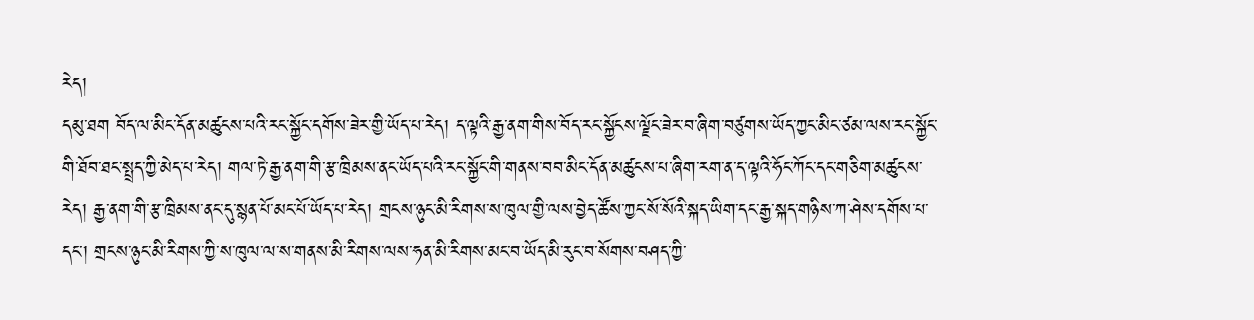རེད།
དམུ་ཐག བོད་ལ་མིང་དོན་མཚུངས་པའི་རང་སྐྱོང་དགོས་ཟེར་གྱི་ཡོད་པ་རེད། ད་ལྟའི་རྒྱ་ནག་གིས་བོད་རང་སྐྱོངས་ལྗོང་ཟེར་བ་ཞིག་བཙུགས་ཡོད་ཀྱང་མིང་ཙམ་ལས་རང་སྐྱོང་གི་ཐོབ་ཐང་སྤྲད་ཀྱི་མེད་པ་རེད། གལ་ཏེ་རྒྱ་ནག་གི་རྩ་ཁྲིམས་ནང་ཡོད་པའི་རང་སྐྱོང་གི་གནས་བབ་མིང་དོན་མཚུངས་པ་ཞིག་རག་ན་ད་ལྟའི་ཧོང་ཀོང་དང་གཅིག་མཚུངས་རེད། རྒྱ་ནག་གི་རྩ་ཁྲིམས་ནང་དུ་སྙན་པོ་མང་པོ་ཡོད་པ་རེད། གྲངས་ཉུང་མི་རིགས་ས་ཁུལ་གྱི་ལས་བྱེད་ཚོས་ཀྱང་སོ་སོའི་སྐད་ཡིག་དང་རྒྱ་སྐད་གཉིས་ཀ་ཤེས་དགོས་པ་དང་། གྲངས་ཉུང་མི་རིགས་ཀྱི་ས་ཁུལ་ལ་ས་གནས་མི་རིགས་ལས་ཧན་མི་རིགས་མང་བ་ཡོད་མི་རུང་བ་སོགས་བཤད་ཀྱི་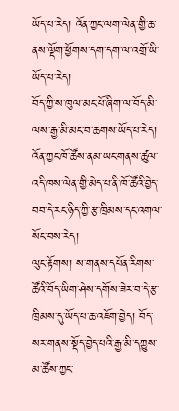ཡོད་པ་རེད། འོན་ཀྱང་ལག་ལེན་གྱི་ཆ་ནས་ལྡོག་ཕྱོགས་དག་དག་ལ་འགྲོ་ཡི་ཡོད་པ་རེད།
བོད་ཀྱི་ས་ཁུལ་མང་པོ་ཞིག་ལ་བོད་མི་ལས་རྒྱ་མི་མང་བ་ཆགས་ཡོད་པ་རེད། འོན་ཀྱང་ཁོ་ཚོས་ནམ་ཡང་གནས་ཚུལ་འདི་ཁས་ལེན་གྱི་མེད་པ་ནི་ཁོ་ཚོའི་བྱེད་བབ་དེ་རང་ཉིད་ཀྱི་རྩ་ཁྲིམས་དང་འགལ་སོང་བས་རེད།
ལུང་རྟོགས། ས་གནས་དཔོན་རིགས་ཚོའི་བོད་ཡིག་ཤེས་དགོས་ཟེར་བ་དེ་རྩ་ཁྲིམས་དུ་ཡོད་པ་ཆ་འཇོག་བྱེད། བོད་སར་གནས་སྡོད་བྱེད་པའི་རྒྱ་མི་དཀྱུས་མ་ཚོས་ཀྱང་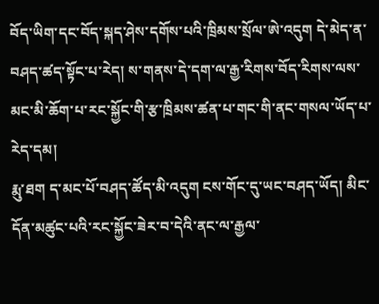བོད་ཡིག་དང་བོད་སྐད་ཤེས་དགོས་པའི་ཁྲིམས་སྲོལ་ཨེ་འདུག དེ་མེད་ན་བཤད་ཚད་སྟོང་པ་རེད། ས་གནས་དེ་དག་ལ་རྒྱ་རིགས་བོད་རིགས་ལས་མང་མི་ཆོག་པ་རང་སྐྱོང་གི་རྩ་ཁྲིམས་ཚན་པ་གང་གི་ནང་གསལ་ཡོད་པ་རེད་དམ།
རྨུ་ཐག ད་མང་པོ་བཤད་ཚོད་མི་འདུག ངས་གོང་དུ་ཡང་བཤད་ཡོད། མིང་དོན་མཚུང་པའི་རང་སྐྱོང་ཟེར་བ་དེའི་ནང་ལ་རྒྱལ་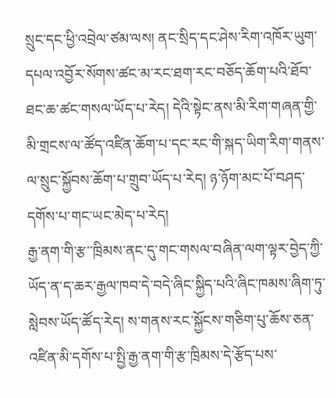སྲུང་དང་ཕྱི་འབྲེལ་ཙམ་ལས། ནང་སྲིད་དང་ཤེས་རིག་འཁོར་ཡུག་དཔལ་འབྱོར་སོགས་ཚང་མ་རང་ཐག་རང་བཅོད་ཆོག་པའི་ཐོབ་ཐང་ཆ་ཚང་གསལ་ཡོད་པ་རེད། དེའི་སྟེང་ནས་མི་རིག་གཞན་གྱི་མི་གྲངས་ལ་ཚོད་འཛིན་ཆོག་པ་དང་རང་གི་སྐད་ཡིག་རིག་གནས་ལ་སྲུང་སྐྱོབས་ཆོག་པ་གྲུབ་ཡོད་པ་རེད། ཉ་ཉོག་མང་པོ་བཤད་དགོས་པ་གང་ཡང་མེད་པ་རེད།
རྒྱ་ནག་གི་རྩ་་ཁྲིམས་ནང་དུ་གང་གསལ་བཞིན་ལག་ལྟར་བྱེད་ཀྱི་ཡོད་ན་ད་ཆར་རྒྱལ་ཁབ་དེ་བདེ་ཞིང་སྐྱིད་པའི་ཞིང་ཁམས་ཞིག་ཏུ་སླེབས་ཡོད་ཚོད་རེད། ས་གནས་རང་སྐྱོངས་གཅིག་པུ་ཆོས་ཅན་འཛིན་མི་དགོས་པ་སྤྱི་རྒྱ་ནག་གི་རྩ་ཁྲིམས་དེ་རྩོད་པས་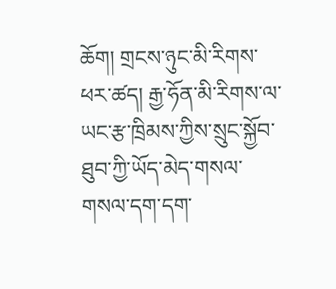ཆོག། གྲངས་ཉུང་མི་རིགས་ཕར་ཚད། རྒྱ་ཧོན་མི་རིགས་ལ་ཡང་རྩ་ཁྲིམས་ཀྱིས་སྲུང་སྐྱོབ་ཐུབ་ཀྱི་ཡོད་མེད་གསལ་གསལ་དག་དག་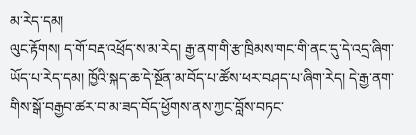མ་རེད་དམ།
ལུང་རྟོགས། ད་གོ་བརྡ་འཕྲོད་ས་མ་རེད། རྒྱ་ནག་གི་རྩ་ཁྲིམས་གང་གི་ནང་དུ་དེ་འདྲ་ཞིག་ཡོད་པ་རེད་དམ། ཁྱོའི་སྐད་ཆ་དེ་སྔོན་མ་བོད་པ་ཚོས་ཕར་བཤད་པ་ཞིག་རེད། དེ་རྒྱ་ནག་གིས་སྒོ་བརྒྱབ་ཚར་བ་མ་ཟད་བོད་ཕྱོགས་ནས་ཀྱང་བློས་བཏང་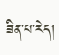ཟིན་པ་རེད།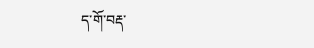ད་གོ་བརྡ་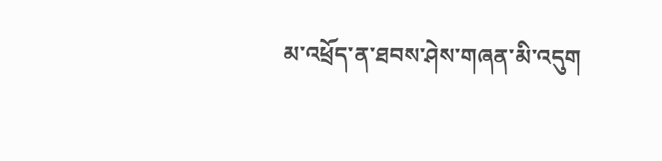མ་འཕྲོད་ན་ཐབས་ཤེས་གཞན་མི་འདུག